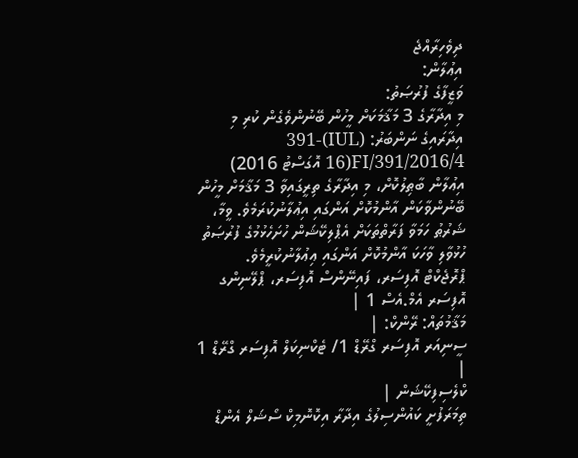ދިވެހިރާއްޖެ
އިޢުލާން:
ވަޒީފާގެ ފުރުޞަތު:
މި އިދާރާގެ 3 މަޤާމަކަށް މީހުން ބޭނުންވެގެން ކުރި މި އިދާރައިގެ ނަންބަރު: (IUL)391-FI/391/2016/4(16 އޮގަސްޓު 2016) އިޢުލާން ބާޠިލުކޮށް، މި އިދާރާގެ ތިރީގައިވާ 3 މަޤާމަށް މީހުން ބޭނުންވާކަން އާންމުކޮށް އަންގައި އިޢުލާނުކުރަމެވެ. ވީމާ، ޝަރުޠު ހަމަވާ ފަރާތްތަކަށް އެޕްލިކޭޝަން ހުށަހެޅުމުގެ ފުރުޞަތު ހުޅުވާލި ވާހަކަ އާންމުކޮށް އަންގައި ޢިޢުލާނުކުރީމެވެ.
ޕްރޮޖެކްޓް އޮފިސަރ، ފައިނޭންސް އޮފިސަރ، ޕްލޭނިންގ އޮފިސަރ އެމް.އެސް 1 |
މަޤާމުތައް: ރޭންކް: |
ސީނިއަރ އޮފިސަރ ގްރޭޑް 1/ ޓެކްނިކަލް އޮފިސަރ ގްރޭޑް 1 |
ކްލެސިފިކޭޝަން |
ތިމަރަފުށީ ކައުންސިލުގެ އިދާރާ އިކޮނޮމިކް ސޯޝަލް އެންޑް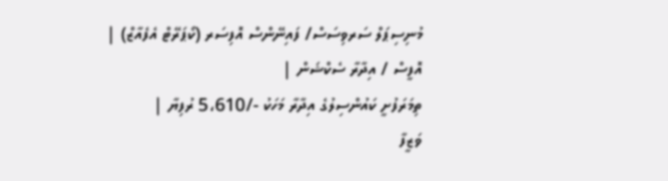މުނިސިޕަލް ސަރވިސަސް/ ފައިނޭންސް އޮފިސަރ (ކޯޕަރޭޓް އެފެއާޒް) |
އޮފީސް / އިދާރާ ސެކްޝަން |
ތިމަރަފުށީ ކައުންސިލުގެ އިދާރާ މަހަކު -/5،610 ރުފިޔާ |
ވަޒީފާ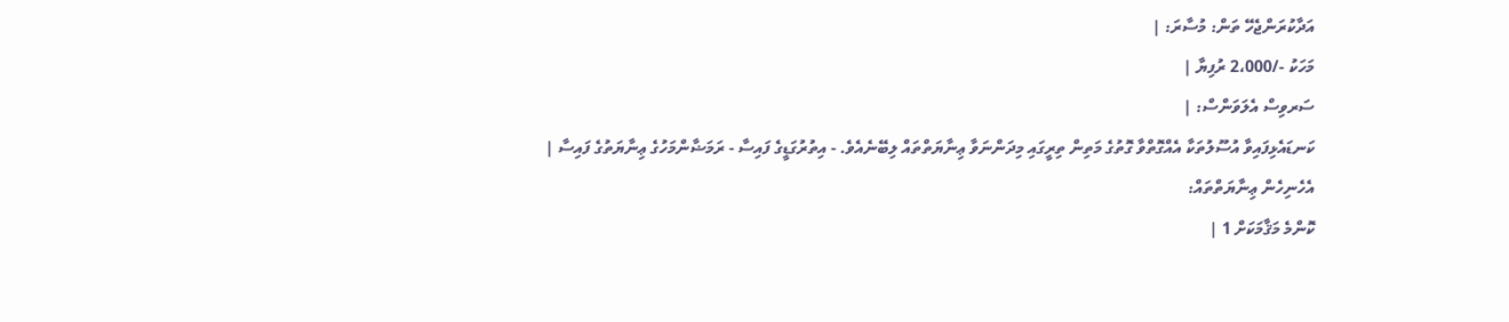އަދާކުރަންޖެހޭ ތަން: މުސާރަ: |
މަހަކު -/2،000 ރުފިޔާ |
ސަރވިސް އެލަވަންސް: |
ކަނޑައެޅިފައިވާ އުސޫލުތަކާ އެއްގޮތްވާ ގޮތުގެ މަތިން ތިރީގައި މިދަންނަވާ ޢިނާޔަތްތައް ލިބޭނެއެވެ. - އިތުރުގަޑީގެ ފައިސާ - ރަމަޟާންމަހުގެ ޢިނާޔަތުގެ ފައިސާ |
އެހެނިހެން ޢިނާޔަތްތައް:
ކޮންމެ މަޤާމަކަށް 1 |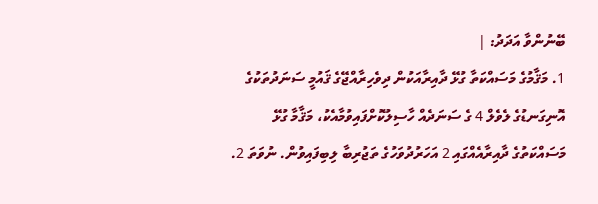ބޭނުންވާ އަދަދު: |
1. މަޤާމުގެ މަސައްކަތާ ގުޅޭ ދާއިރާއަކުން ދިވެހިރާއްޖޭގެ ޤައުމީ ސަނަދުތަކުގެ އޮނިގަނޑުގެ ލެވެލް 4 ގެ ސަނަދެއް ހާސިލުކޮށްފައިވުމާއެކު، މަޤާމާ ގުޅޭ މަސައްކަތުގެ ދާއިރާއެއްގައި 2 އަހަރުދުވަހުގެ ތަޖުރިބާ ލިބިފައިވުން. ނުވަތަ 2.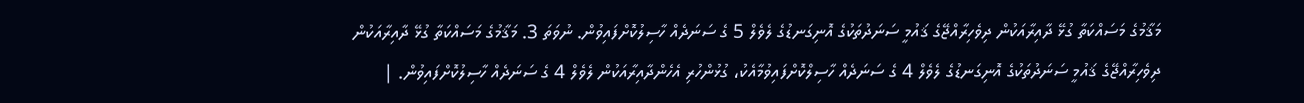މަޤާމުގެ މަސައްކަތާ ގުޅޭ ދާއިރާއަކުން ދިވެހިރާއްޖޭގެ ޤައުމީ ސަނަދުތަކުގެ އޮނިގަނޑުގެ ލެވެލް 5 ގެ ސަނަދެއް ހާސިލުކޮށްފައިވުން. ނުވަތަ 3. މަޤާމުގެ މަސައްކަތާ ގުޅޭ ދާއިރާއަކުން ދިވެހިރާއްޖޭގެ ޤައުމީ ސަނަދުތަކުގެ އޮނިގަނޑުގެ ލެވެލް 4 ގެ ސަނަދެއް ހާސިލްކޮށްފައިވުމާއެކު، ގުޅުންހުރި އެހެންދާއިރާއަކުން ލެވެލް 4 ގެ ސަނަދެއް ހާސިލުކޮށްފައިވުން. |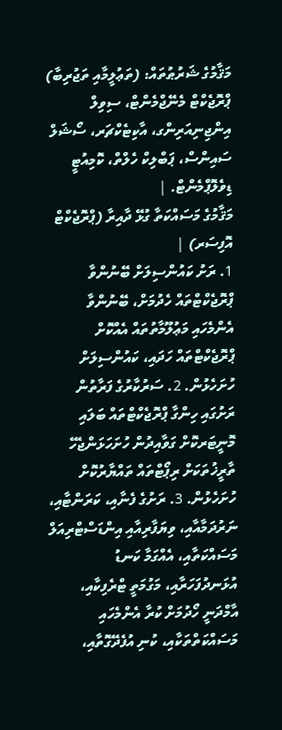މަޤާމުގެ ޝަރުޠުތައް: (ތަޢުލީމާއި ތަޖުރިބާ)
ޕްރޮޖެކްޓް މެނޭޖްމެންޓް، ސިވިލް އިންޖިނިއަރިންގ، އާކިޓެކްޗަރ، ސޯޝަލް ސައިންސް، ޕަބްލިކް ހެލްތް، ކޮމިއުޓީ ޑިވެލޮޕްމެންޓް. |
މަޤާމުގެ މަސައްކަތާ ގުޅޭ ދާއިރާ (ޕްރޮޖެކްޓް އޮފިސަރ) |
1. ރަށު ކައުންސިލަށް ބޭނުންވާ ޕްރޮޖެކްޓްތައް ހެދުމަށް، ބޭނުންވާ އެންމެހައި މަޢުލޫމާތުތައް އެއްކޮށް ޕްރޮޖެކްޓްތައް ހަދައި، ކައުންސިލަށް ހުށަހެޅުން. 2. ސަރުކާރުގެ ފަރާތުން ރަށުގައި ހިންގާ ޕްރޮޖެކްޓްތައް ބަލައި މޮނީޓަރކޮށް ގަވާއިދުން ހުށަހަޅަންޖެހޭ ތާރީޚުތަކަށް ރިޕޯޓްތައް ތައްޔާރުކޮށް ހުށަހެޅުން. 3. ރަށުގެ ފެނާއި، ކަރަންޓާއި، ނަރުދަމާއާއި، ވިޔަފާރިއާއި އިންޑަސްޓްރިއަލް މަސައްކަތާއި، އެއްގަމާ ކަނޑު އުޅަނދުފަހަރާއި، މަގުމަތީ ޓްރެފިކާއި، އާމްދަނީ ހޯދުމަށް ކުރާ އެންމެހައި މަސައްކަތްތަކާއި، ކުނި އުފެދޭގޮތާއި،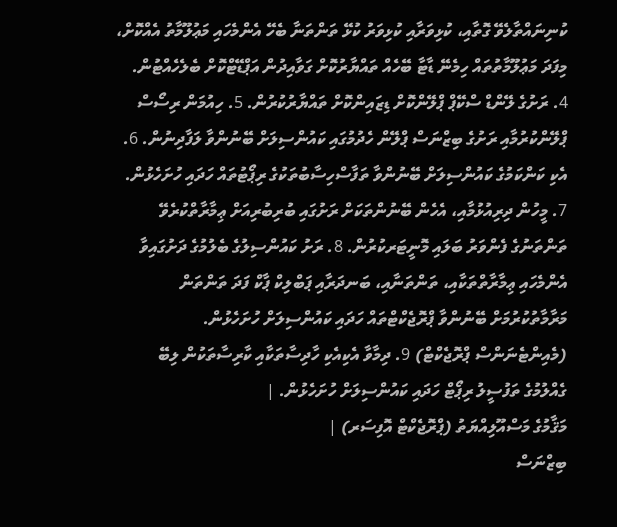ކުނިނައްތާލެވޭ ގޮތާއި، ކުޅިވަރާއި ކުޅިވަރު ކުޅޭ ތަންތަނާ ބެހޭ އެންމެހައި މަޢުލޫމާތު އެއްކޮށް، މިފަދަ މަޢުލޫމާތުތައް ހިމެނޭ ޑާޓާ ބޭހެއް ތައްޔާރުކޮށް ގަވާއިދުން އަޕްޑޭޓްކޮށް ބެލެހެއްޓުން. 4. ރަށުގެ ލޭންޑް ސްކޭޕް ޕްލޭންކޮށް ޑިޒައިންކޮށް ތައްޔާރުކުރުން. 5. ހިއުމަން ރިސޯސް ޕްލޭންކުރުމާއި ރަށުގެ ބިޒްނަސް ޕްލޭން ހެދުމުގައި ކައުންސިލަށް ބޭނުންވާ ލަފާދިނުން. 6. އެކި ކަންކަމުގެ ކައުންސިލަށް ބޭނުންވާ ތަފާސްހިސާބުތަކުގެ ރިޕޯޓުތައް ހަދައި ހުށަހެޅުން. 7. މީހުން ދިރިއުޅުމާއި، އެހެން ބޭނުންތަކަށް ރަށުގައި ބުރިބުރިއަށް ޢިމާރާތްކުރެވޭ ތަންތަނުގެ ފެންވަރު ބަލައި މޮނީޓަރކުރުން. 8. ރަށު ކައުންސިލުގެ ބެލުމުގެ ދަށުގައިވާ އެންމެހައި ޢިމާރާތްތަކާއި، ތަންތަނާއި، ބަނދަރާއި ޕަބްލިކް ޕާކް ފަދަ ތަންތަން މަރާމާތުކުރުމަށް ބޭނުންވާ ޕްރޮޖެކްޓްތައް ހަދައި ކައުންސިލަށް ހުށަހެޅުން. (މެއިންޓެނަންސް ޕްރޮޖެކްޓް) 9. ދިމާވާ އެކިއެކި ހާދިސާތަކާއި ކާރިސާތަކުން ލިބޭ ގެއްލުމުގެ ތަފުސީލު ރިޕޯޓް ހަދައި ކައުންސިލަށް ހުށަހެޅުން. |
މަޤާމުގެ މަސްއޫލިއްޔަތު (ޕްރޮޖެކްޓް އޮފިސަރ) |
ބިޒްނަސް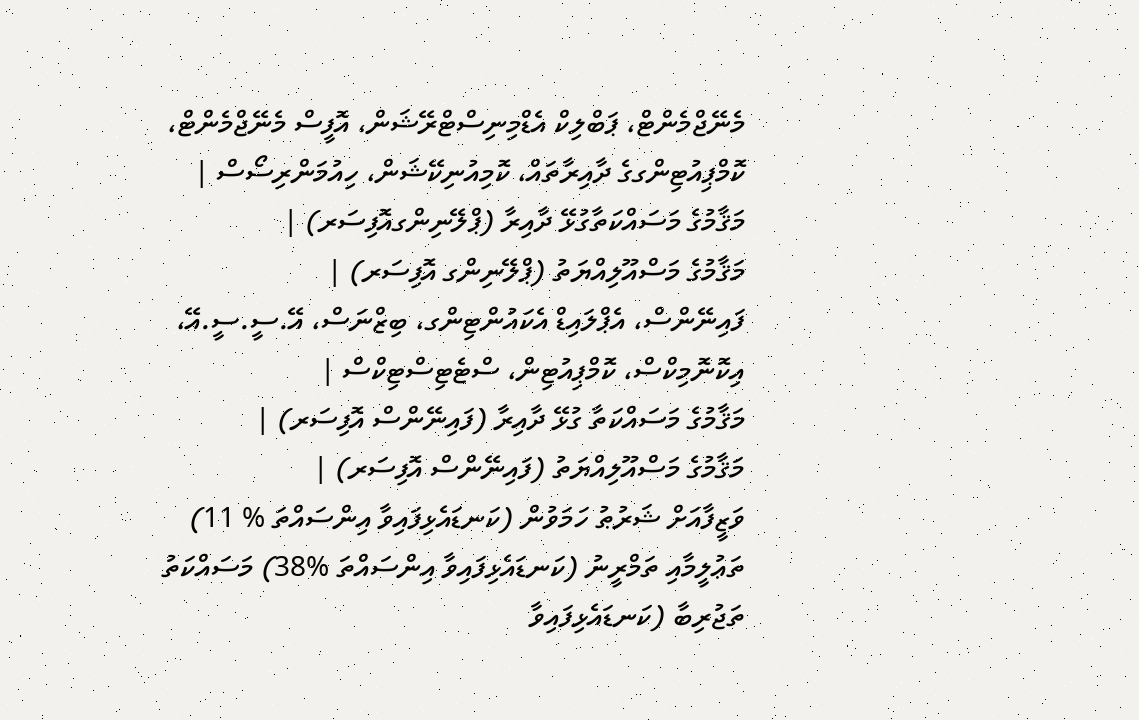މެނޭޖްމެންޓް، ޕަބްލިކް އެޑްމިނިސްޓްރޭޝަން، އޮފީސް މެނޭޖްމެންޓް، ކޮމްޕިއުޓިންގގެ ދާއިރާތައް، ކޮމިއުނިކޭޝަން، ހިއުމަންރިސޯސް |
މަޤާމުގެ މަސައްކަތާގުޅޭ ދާއިރާ (ޕްލޭނިންގއޮފިސަރ) |
މަޤާމުގެ މަސްއޫލިއްޔަތު (ޕްލޭނިންގ އޮފިސަރ) |
ފައިނޭންސް، އެޕްލައިޑް އެކައުންޓިންގ، ބިޒްނަސް، އޭ.ސީ.ސީ.އޭ، އިކޮނޮމިކްސް، ކޮމްޕިއުޓިން، ސްޓެޓިސްޓިކްސް |
މަޤާމުގެ މަސައްކަތާ ގުޅޭ ދާއިރާ (ފައިނޭންސް އޮފިސަރ) |
މަޤާމުގެ މަސްއޫލިއްޔަތު (ފައިނޭންސް އޮފިސަރ) |
ވަޒީފާއަށް ޝަރުޠު ހަމަވުން (ކަނޑައެޅިފައިވާ އިންސައްތަ % 11) ތަޢުލީމާއި ތަމްރީނު (ކަނޑައެޅިފައިވާ އިންސައްތަ %38) މަސައްކަތު ތަޖުރިބާ (ކަނޑައެޅިފައިވާ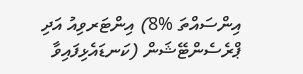އިންސައްތަ %8) އިންޓަރވިއު އަދި ޕްރެސެންޓޭޝަން (ކަނޑައެޅިފައިވާ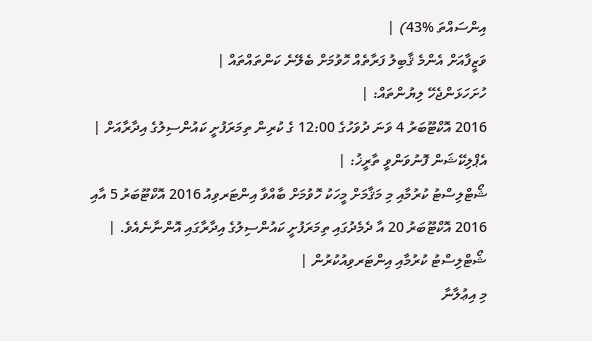އިންސައްތަ %43) |
ވަޒީފާއަށް އެންމެ ޤާބިލު ފަރާތެއް ހޮވުމަށް ބެލޭނެ ކަންތައްތައް |
ހުށަހަޅަންޖެހޭ ލިޔުންތައް: |
2016 އޮކްޓޫބަރު 4 ވަނަ ދުވަހުގެ 12:00 ގެ ކުރިން ތިމަރަފުށީ ކައުންސިލުގެ އިދާރާއަށް | އެޕްލިކޭޝަން ފޮނުވަންވީ ތާރީޚު: |
ޝޯޓްލިސްޓު ކުރުމާއި މި މަޤާމަށް މީހަކު ހޮވުމަށް ބާއްވާ އިންޓަރވިއު 2016 އޮކްޓޫބަރު 5 އާއި 2016 އޮކްޓޫބަރު 20 އާ ދެމެދުގައި ތިމަރަފުށީ ކައުންސިލުގެ އިދާރާގައި އޮންނާނެއެވެ. | ޝޯޓްލިސްޓު ކުރުމާއި އިންޓަރވިއުކުރުން |
މި އިޢުލާނާ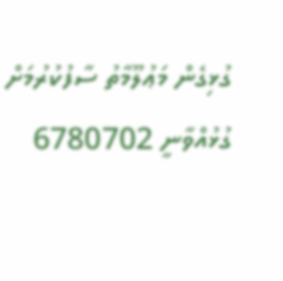ގުޅިގެން މަޢުލޫމާތު ސާފުކުރުމަށް ގުޅުއްވާނީ 6780702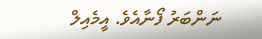ނަންބަރު ފޯނާއެވެ. އީމެއިލް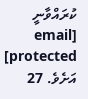ކުރައްވާނީ [email protected] އަށެވެ. 27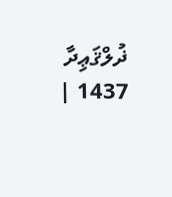ޛުލްޤަޢިދާ 1437 |